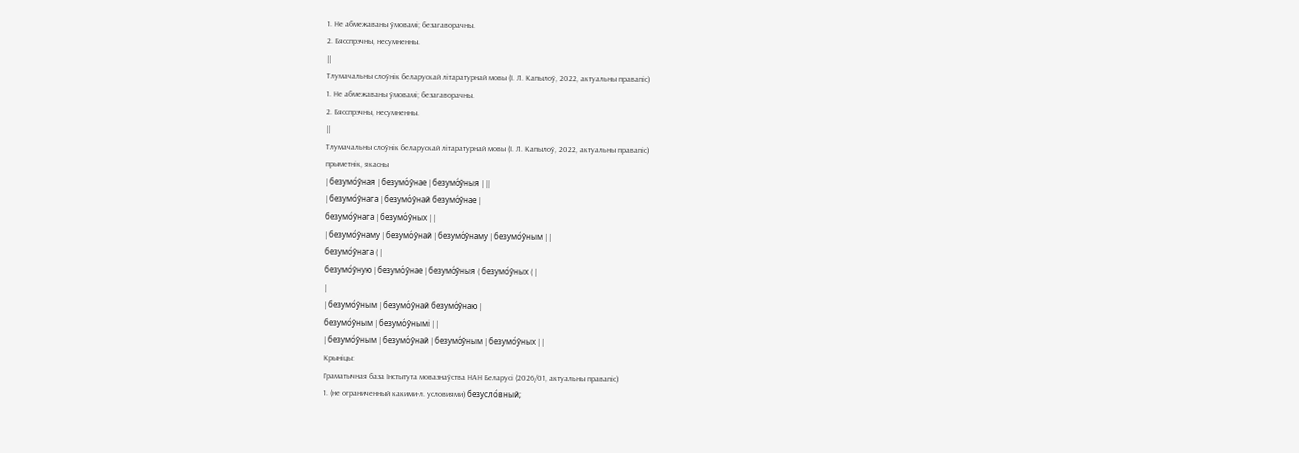1. Не абмежаваны ўмовамі; безагаворачны.
2. Бясспрэчны, несумненны.
||
Тлумачальны слоўнік беларускай літаратурнай мовы (І. Л. Капылоў, 2022, актуальны правапіс)
1. Не абмежаваны ўмовамі; безагаворачны.
2. Бясспрэчны, несумненны.
||
Тлумачальны слоўнік беларускай літаратурнай мовы (І. Л. Капылоў, 2022, актуальны правапіс)
прыметнік, якасны
| безумо́ўная | безумо́ўнае | безумо́ўныя | ||
| безумо́ўнага | безумо́ўнай безумо́ўнае |
безумо́ўнага | безумо́ўных | |
| безумо́ўнаму | безумо́ўнай | безумо́ўнаму | безумо́ўным | |
безумо́ўнага ( |
безумо́ўную | безумо́ўнае | безумо́ўныя ( безумо́ўных ( |
|
| безумо́ўным | безумо́ўнай безумо́ўнаю |
безумо́ўным | безумо́ўнымі | |
| безумо́ўным | безумо́ўнай | безумо́ўным | безумо́ўных | |
Крыніцы:
Граматычная база Інстытута мовазнаўства НАН Беларусі (2026/01, актуальны правапіс)
1. (не ограниченный какими-л. условиями) безусло́вный;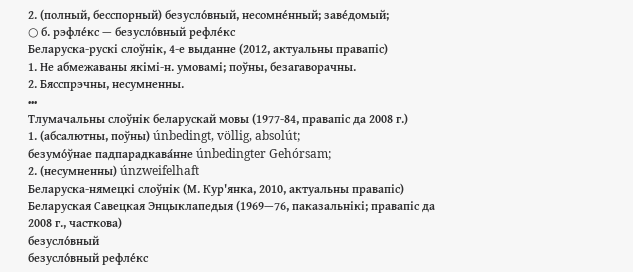2. (полный, бесспорный) безусло́вный, несомне́нный; заве́домый;
○ б. рэфле́кс — безусло́вный рефле́кс
Беларуска-рускі слоўнік, 4-е выданне (2012, актуальны правапіс)
1. Не абмежаваны якімі‑н. умовамі; поўны, безагаворачны.
2. Бясспрэчны, несумненны.
•••
Тлумачальны слоўнік беларускай мовы (1977-84, правапіс да 2008 г.)
1. (абсалютны, поўны) únbedingt, völlig, absolút;
безумо́ўнае падпарадкава́нне únbedingter Gehórsam;
2. (несумненны) únzweifelhaft
Беларуска-нямецкі слоўнік (М. Кур'янка, 2010, актуальны правапіс)
Беларуская Савецкая Энцыклапедыя (1969—76, паказальнікі; правапіс да 2008 г., часткова)
безусло́вный
безусло́вный рефле́кс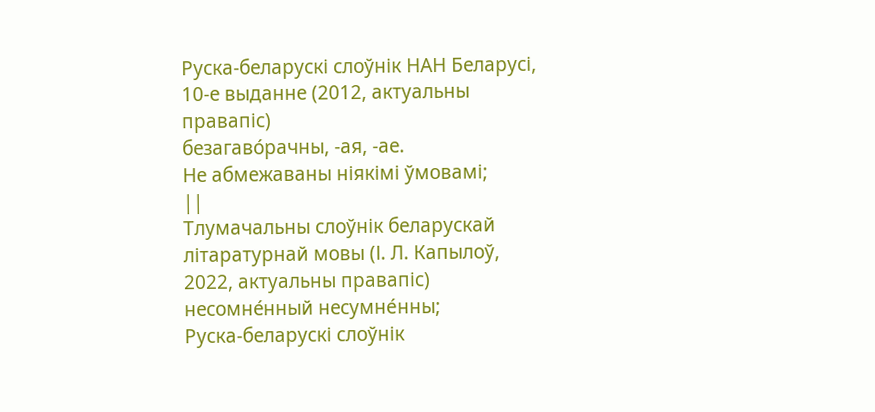Руска-беларускі слоўнік НАН Беларусі, 10-е выданне (2012, актуальны правапіс)
безагаво́рачны, -ая, -ае.
Не абмежаваны ніякімі ўмовамі;
||
Тлумачальны слоўнік беларускай літаратурнай мовы (І. Л. Капылоў, 2022, актуальны правапіс)
несомне́нный несумне́нны;
Руска-беларускі слоўнік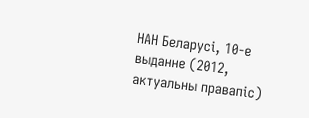НАН Беларусі, 10-е выданне (2012, актуальны правапіс)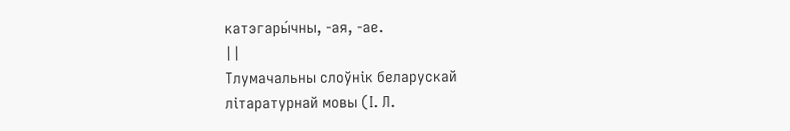катэгары́чны, -ая, -ае.
||
Тлумачальны слоўнік беларускай літаратурнай мовы (І. Л.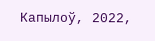Капылоў, 2022,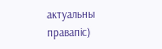актуальны правапіс)